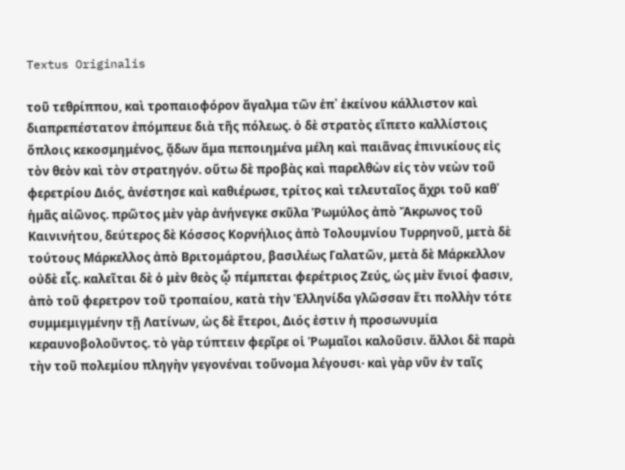Textus Originalis

τοῦ τεθρίππου, καὶ τροπαιοφόρον ἄγαλμα τῶν ἐπ᾽ ἐκείνου κάλλιστον καὶ διαπρεπέστατον ἐπόμπευε διὰ τῆς πόλεως. ὁ δὲ στρατὸς εἵπετο καλλίστοις ὅπλοις κεκοσμημένος, ᾄδων ἅμα πεποιημένα μέλη καὶ παιᾶνας ἐπινικίους εἰς τὸν θεὸν καὶ τὸν στρατηγόν. οὕτω δὲ προβὰς καὶ παρελθὼν εἰς τὸν νεὼν τοῦ φερετρίου Διός, ἀνέστησε καὶ καθιέρωσε, τρίτος καὶ τελευταῖος ἄχρι τοῦ καθ᾽ ἡμᾶς αἰῶνος. πρῶτος μὲν γὰρ ἀνήνεγκε σκῦλα Ῥωμύλος ἀπὸ Ἄκρωνος τοῦ Καινινήτου, δεύτερος δὲ Κόσσος Κορνήλιος ἀπὸ Τολουμνίου Τυρρηνοῦ, μετὰ δὲ τούτους Μάρκελλος ἀπὸ Βριτομάρτου, βασιλέως Γαλατῶν, μετὰ δὲ Μάρκελλον οὐδὲ εἷς. καλεῖται δὲ ὁ μὲν θεὸς ᾧ πέμπεται φερέτριος Ζεύς, ὡς μὲν ἔνιοί φασιν, ἀπὸ τοῦ φερετρον τοῦ τροπαίου, κατὰ τὴν Ἑλληνίδα γλῶσσαν ἔτι πολλὴν τότε συμμεμιγμένην τῇ Λατίνων, ὡς δὲ ἕτεροι, Διός ἐστιν ἡ προσωνυμία κεραυνοβολοῦντος. τὸ γὰρ τύπτειν φερῖρε οἱ Ῥωμαῖοι καλοῦσιν. ἄλλοι δὲ παρὰ τὴν τοῦ πολεμίου πληγὴν γεγονέναι τοὔνομα λέγουσι· καὶ γὰρ νῦν ἐν ταῖς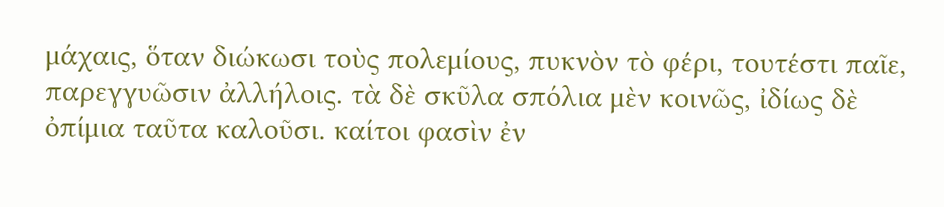μάχαις, ὅταν διώκωσι τοὺς πολεμίους, πυκνὸν τὸ φέρι, τουτέστι παῖε, παρεγγυῶσιν ἀλλήλοις. τὰ δὲ σκῦλα σπόλια μὲν κοινῶς, ἰδίως δὲ ὀπίμια ταῦτα καλοῦσι. καίτοι φασὶν ἐν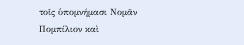τοῖς ὑπομνήμασι Νομᾶν Πομπίλιον καὶ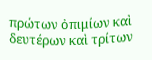πρώτων ὀπιμίων καὶ δευτέρων καὶ τρίτων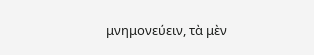μνημονεύειν, τὰ μὲν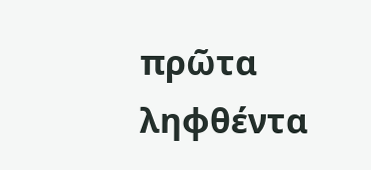πρῶτα ληφθέντα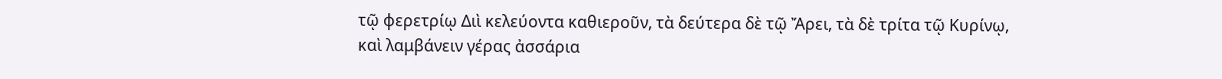τῷ φερετρίῳ Διὶ κελεύοντα καθιεροῦν, τὰ δεύτερα δὲ τῷ Ἄρει, τὰ δὲ τρίτα τῷ Κυρίνῳ, καὶ λαμβάνειν γέρας ἀσσάρια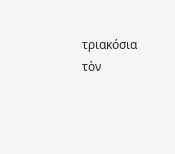τριακόσια τὸν